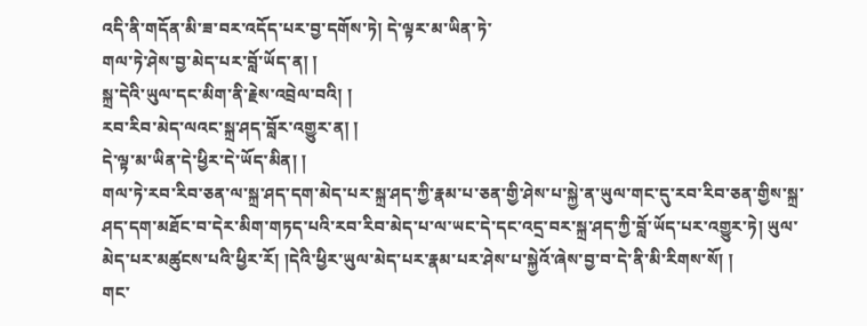འདི་ནི་གདོན་མི་ཟ་བར་འདོད་པར་བྱ་དགོས་ཏེ། དེ་ལྟར་མ་ཡིན་ཏེ་
གལ་ཏེ་ཤེས་བྱ་མེད་པར་བློ་ཡོད་ན། །
སྐྲ་དེའི་ཡུལ་དང་མིག་ནི་རྗེས་འབྲེལ་བའི། །
རབ་རིབ་མེད་ལའང་སྐྲ་ཤད་བློར་འགྱུར་ན། །
དེ་ལྟ་མ་ཡིན་དེ་ཕྱིར་དེ་ཡོད་མིན། །
གལ་ཏེ་རབ་རིབ་ཅན་ལ་སྐྲ་ཤད་དག་མེད་པར་སྐྲ་ཤད་ཀྱི་རྣམ་པ་ཅན་གྱི་ཤེས་པ་སྐྱེ་ན་ཡུལ་གང་དུ་རབ་རིབ་ཅན་གྱིས་སྐྲ་ཤད་དག་མཐོང་བ་དེར་མིག་གཏད་པའི་རབ་རིབ་མེད་པ་ལ་ཡང་དེ་དང་འདྲ་བར་སྐྲ་ཤད་ཀྱི་བློ་ཡོད་པར་འགྱུར་ཏེ། ཡུལ་མེད་པར་མཚུངས་པའི་ཕྱིར་རོ། །དེའི་ཕྱིར་ཡུལ་མེད་པར་རྣམ་པར་ཤེས་པ་སྐྱེའོ་ཞེས་བྱ་བ་དེ་ནི་མི་རིགས་སོ། །
གང་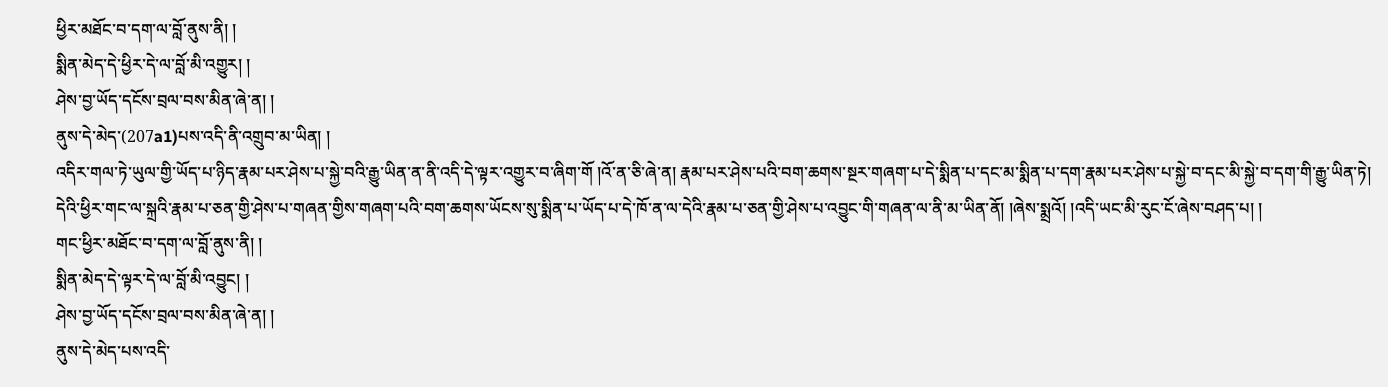ཕྱིར་མཐོང་བ་དག་ལ་བློ་ནུས་ནི། །
སྨིན་མེད་དེ་ཕྱིར་དེ་ལ་བློ་མི་འགྱུར། །
ཤེས་བྱ་ཡོད་དངོས་བྲལ་བས་མིན་ཞེ་ན། །
ནུས་དེ་མེད་(207a1)པས་འདི་ནི་འགྲུབ་མ་ཡིན། །
འདིར་གལ་ཏེ་ཡུལ་གྱི་ཡོད་པ་ཉིད་རྣམ་པར་ཤེས་པ་སྐྱེ་བའི་རྒྱུ་ཡིན་ན་ནི་འདི་དེ་ལྟར་འགྱུར་བ་ཞིག་གོ །འོ་ན་ཅི་ཞེ་ན། རྣམ་པར་ཤེས་པའི་བག་ཆགས་སྔར་གཞག་པ་དེ་སྨིན་པ་དང་མ་སྨིན་པ་དག་རྣམ་པར་ཤེས་པ་སྐྱེ་བ་དང་མི་སྐྱེ་བ་དག་གི་རྒྱུ་ཡིན་ཏེ། དེའི་ཕྱིར་གང་ལ་སྐྲའི་རྣམ་པ་ཅན་གྱི་ཤེས་པ་གཞན་གྱིས་གཞག་པའི་བག་ཆགས་ཡོངས་སུ་སྨིན་པ་ཡོད་པ་དེ་ཁོ་ན་ལ་དེའི་རྣམ་པ་ཅན་གྱི་ཤེས་པ་འབྱུང་གི་གཞན་ལ་ནི་མ་ཡིན་ནོ། །ཞེས་སྨྲའོ། །འདི་ཡང་མི་རུང་ངོ་ཞེས་བཤད་པ། །
གང་ཕྱིར་མཐོང་བ་དག་ལ་བློ་ནུས་ནི། །
སྨིན་མེད་དེ་ལྟར་དེ་ལ་བློ་མི་འབྱུང། །
ཤེས་བྱ་ཡོད་དངོས་བྲལ་བས་མིན་ཞེ་ན། །
ནུས་དེ་མེད་པས་འདི་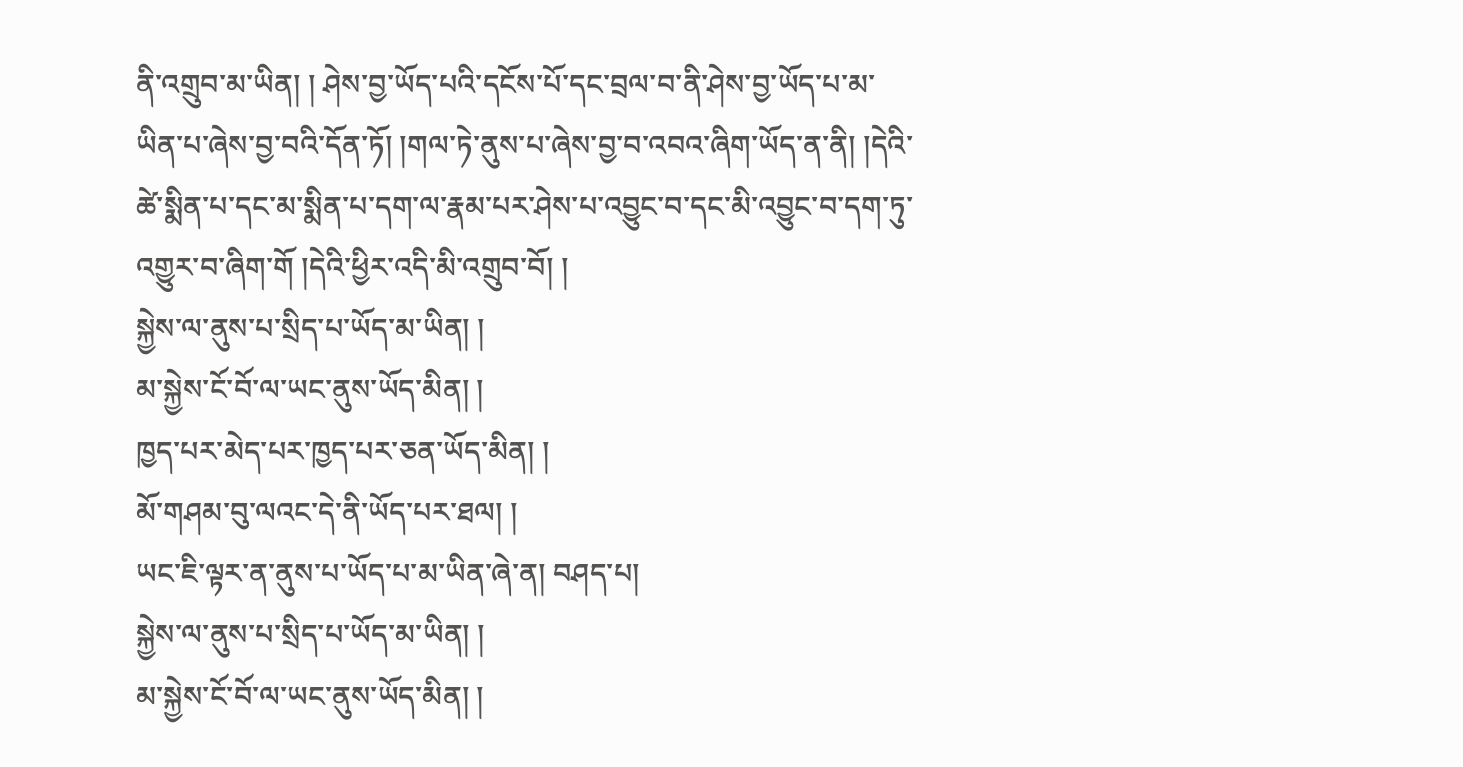ནི་འགྲུབ་མ་ཡིན། ། ཤེས་བྱ་ཡོད་པའི་དངོས་པོ་དང་བྲལ་བ་ནི་ཤེས་བྱ་ཡོད་པ་མ་ཡིན་པ་ཞེས་བྱ་བའི་དོན་ཏོ། །གལ་ཏེ་ནུས་པ་ཞེས་བྱ་བ་འབའ་ཞིག་ཡོད་ན་ནི། །དེའི་ཚེ་སྨིན་པ་དང་མ་སྨིན་པ་དག་ལ་རྣམ་པར་ཤེས་པ་འབྱུང་བ་དང་མི་འབྱུང་བ་དག་ཏུ་འགྱུར་བ་ཞིག་གོ །དེའི་ཕྱིར་འདི་མི་འགྲུབ་བོ། །
སྐྱེས་ལ་ནུས་པ་སྲིད་པ་ཡོད་མ་ཡིན། །
མ་སྐྱེས་ངོ་བོ་ལ་ཡང་ནུས་ཡོད་མིན། །
ཁྱད་པར་མེད་པར་ཁྱད་པར་ཅན་ཡོད་མིན། །
མོ་གཤམ་བུ་ལའང་དེ་ནི་ཡོད་པར་ཐལ། །
ཡང་ཇི་ལྟར་ན་ནུས་པ་ཡོད་པ་མ་ཡིན་ཞེ་ན། བཤད་པ།
སྐྱེས་ལ་ནུས་པ་སྲིད་པ་ཡོད་མ་ཡིན། །
མ་སྐྱེས་ངོ་བོ་ལ་ཡང་ནུས་ཡོད་མིན། །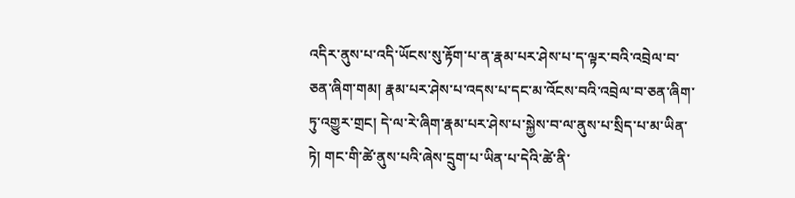འདིར་ནུས་པ་འདི་ཡོངས་སུ་རྟོག་པ་ན་རྣམ་པར་ཤེས་པ་ད་ལྟར་བའི་འབྲེལ་བ་ཅན་ཞིག་གམ། རྣམ་པར་ཤེས་པ་འདས་པ་དང་མ་འོངས་བའི་འབྲེལ་བ་ཅན་ཞིག་ཏུ་འགྱུར་གྲང། དེ་ལ་རེ་ཞིག་རྣམ་པར་ཤེས་པ་སྐྱེས་བ་ལ་ནུས་པ་སྲིད་པ་མ་ཡིན་ཏེ། གང་གི་ཚེ་ནུས་པའི་ཞེས་དྲུག་པ་ཡིན་པ་དེའི་ཚེ་ནི་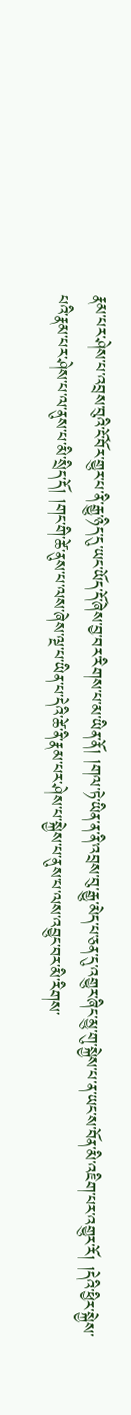རྣམ་པར་ཤེས་པ་འབྲས་བུའི་ངོ་བོར་གྱུར་པ་ནི་རྒྱུ་ཉིད་དུ་ཡང་ཡོད་དོ་ཞེས་བྱ་བར་རིགས་པ་མ་ཡིན་ནོ། །གལ་ཏེ་ཡིན་ན་ནི་འབྲས་བུ་རྒྱུ་མེད་པ་ཅན་དུ་འགྱུར་ཞིང་མྱུ་གུ་སྐྱེས་པ་ན་ཡང་ས་བོན་མི་འཇིག་པར་འགྱུར་རོ། །དེའི་ཕྱིར་སྐྱེས་པའི་རྣམ་པར་ཤེས་པ་ལ་ནུས་པ་མི་སྲིད་དོ། །གང་གི་ཚེ་ནུས་པ་ལས་ཞེས་ལྔ་པ་ཡིན་པ་དེའི་ཚེ་ནི་རྣམ་པར་ཤེས་པ་སྐྱེས་པ་ནུས་པ་ལས་འབྱུང་བར་མི་རིགས་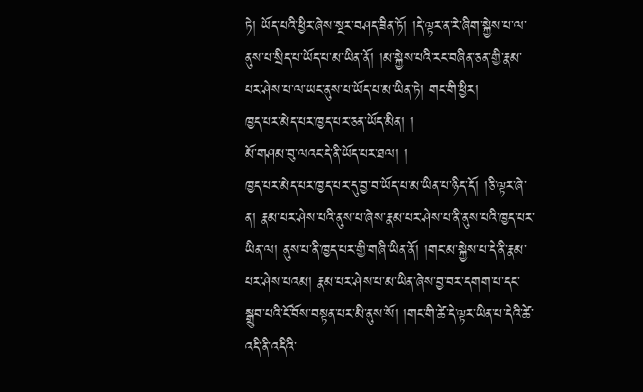ཏེ། ཡོད་པའི་ཕྱིར་ཞེས་སྔར་བཤད་ཟིན་ཏོ། །དེ་ལྟར་ན་རེ་ཞིག་སྐྱེས་པ་ལ་ནུས་པ་སྲིད་པ་ཡོད་པ་མ་ཡིན་ནོ། །མ་སྐྱེས་པའི་རང་བཞིན་ཅན་གྱི་རྣམ་པར་ཤེས་པ་ལ་ཡང་ནུས་པ་ཡོད་པ་མ་ཡིན་ཏེ། གང་གི་ཕྱིར།
ཁྱད་པར་མེད་པར་ཁྱད་པར་ཅན་ཡོད་མིན། །
མོ་གཤམ་བུ་ལའང་དེ་ནི་ཡོད་པར་ཐལ། །
ཁྱད་པར་མེད་པར་ཁྱད་པར་དུ་བྱ་བ་ཡོད་པ་མ་ཡིན་པ་ཉིད་དོ། །ཅི་ལྟར་ཞེ་ན། རྣམ་པར་ཤེས་པའི་ནུས་པ་ཞེས་རྣམ་པར་ཤེས་པ་ནི་ནུས་པའི་ཁྱད་པར་ཡིན་ལ། ནུས་པ་ནི་ཁྱད་པར་གྱི་གཞི་ཡིན་ནོ། །གང་མ་སྐྱེས་པ་དེ་ནི་རྣམ་པར་ཤེས་པའམ། རྣམ་པར་ཤེས་པ་མ་ཡིན་ཞེས་བྱ་བར་དགག་པ་དང་སྒྲུབ་པའི་ངོ་བོས་བསྟན་པར་མི་ནུས་སོ། །གང་གི་ཚེ་དེ་ལྟར་ཡིན་པ་དེའི་ཚེ་འདི་ནི་འདིའི་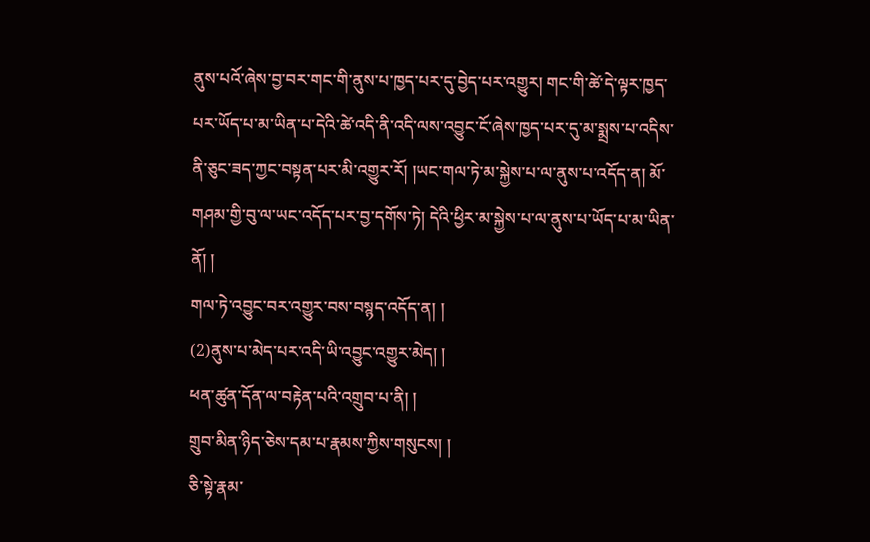ནུས་པའོ་ཞེས་བྱ་བར་གང་གི་ནུས་པ་ཁྱད་པར་དུ་བྱེད་པར་འགྱུར། གང་གི་ཚེ་དེ་ལྟར་ཁྱད་པར་ཡོད་པ་མ་ཡིན་པ་དེའི་ཚེ་འདི་ནི་འདི་ལས་འབྱུང་ངོ་ཞེས་ཁྱད་པར་དུ་མ་སྨྲས་པ་འདིས་ནི་ཅུང་ཟད་ཀྱང་བསྟན་པར་མི་འགྱུར་རོ། །ཡང་གལ་ཏེ་མ་སྐྱེས་པ་ལ་ནུས་པ་འདོད་ན། མོ་གཤམ་གྱི་བུ་ལ་ཡང་འདོད་པར་བྱ་དགོས་ཏེ། དེའི་ཕྱིར་མ་སྐྱེས་པ་ལ་ནུས་པ་ཡོད་པ་མ་ཡིན་ནོ། །
གལ་ཏེ་འབྱུང་བར་འགྱུར་བས་བསྙད་འདོད་ན། །
(2)ནུས་པ་མེད་པར་འདི་ཡི་འབྱུང་འགྱུར་མེད། །
ཕན་ཚུན་དོན་ལ་བརྟེན་པའི་འགྲུབ་པ་ནི། །
གྲུབ་མིན་ཉིད་ཅེས་དམ་པ་རྣམས་ཀྱིས་གསུངས། །
ཅི་སྟེ་རྣམ་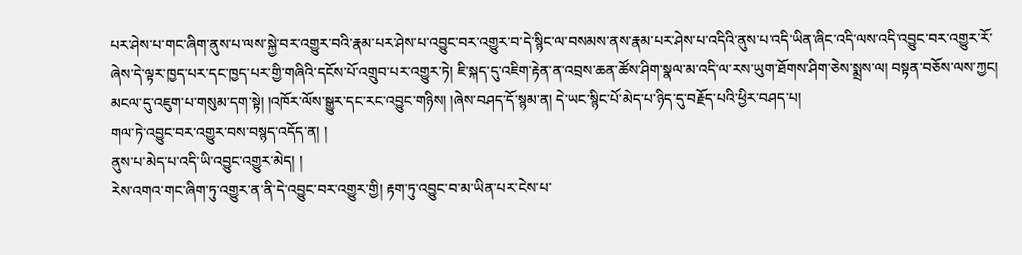པར་ཤེས་པ་གང་ཞིག་ནུས་པ་ལས་སྐྱེ་བར་འགྱུར་བའི་རྣམ་པར་ཤེས་པ་འབྱུང་བར་འགྱུར་བ་དེ་སྙིང་ལ་བསམས་ནས་རྣམ་པར་ཤེས་པ་འདིའི་ནུས་པ་འདི་ཡིན་ཞིང་འདི་ལས་འདི་འབྱུང་བར་འགྱུར་རོ་ཞེས་དེ་ལྟར་ཁྱད་པར་དང་ཁྱད་པར་གྱི་གཞིའི་དངོས་པོ་འགྲུབ་པར་འགྱུར་ཏེ། ཇི་སྐད་དུ་འཇིག་རྟེན་ན་འབྲས་ཆན་ཚོས་ཤིག་སྣལ་མ་འདི་ལ་རས་ཡུག་ཐོགས་ཤིག་ཅེས་སྨྲས་ལ། བསྟན་བཅོས་ལས་ཀྱང། མངལ་དུ་འཇུག་པ་གསུམ་དག་སྟེ། །འཁོར་ལོས་སྒྱུར་དང་རང་འབྱུང་གཉིས། །ཞེས་བཤད་དོ་སྙམ་ན། དེ་ཡང་སྙིང་པོ་མེད་པ་ཉིད་དུ་བརྗོད་པའི་ཕྱིར་བཤད་པ།
གལ་ཏེ་འབྱུང་བར་འགྱུར་བས་བསྙད་འདོད་ན། །
ནུས་པ་མེད་པ་འདི་ཡི་འབྱུང་འགྱུར་མེད། །
རེས་འགའ་གང་ཞིག་ཏུ་འགྱུར་ན་ནི་དེ་འབྱུང་བར་འགྱུར་གྱི། རྟག་ཏུ་འབྱུང་བ་མ་ཡིན་པར་ངེས་པ་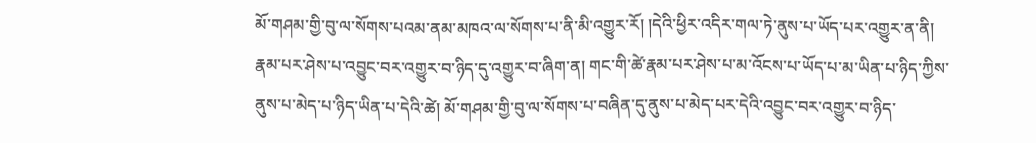མོ་གཤམ་གྱི་བུ་ལ་སོགས་པའམ་ནམ་མཁའ་ལ་སོགས་པ་ནི་མི་འགྱུར་རོ། །དེའི་ཕྱིར་འདིར་གལ་ཏེ་ནུས་པ་ཡོད་པར་འགྱུར་ན་ནི། རྣམ་པར་ཤེས་པ་འབྱུང་བར་འགྱུར་བ་ཉིད་དུ་འགྱུར་བ་ཞིག་ན། གང་གི་ཚེ་རྣམ་པར་ཤེས་པ་མ་འོངས་པ་ཡོད་པ་མ་ཡིན་པ་ཉིད་ཀྱིས་ནུས་པ་མེད་པ་ཉིད་ཡིན་པ་དེའི་ཚེ། མོ་གཤམ་གྱི་བུ་ལ་སོགས་པ་བཞིན་དུ་ནུས་པ་མེད་པར་དེའི་འབྱུང་བར་འགྱུར་བ་ཉིད་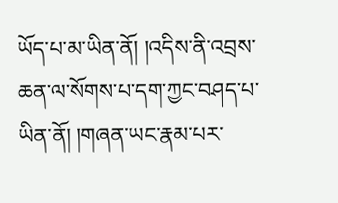ཡོད་པ་མ་ཡིན་ནོ། །འདིས་ནི་འབྲས་ཆན་ལ་སོགས་པ་དག་ཀྱང་བཤད་པ་ཡིན་ནོ། །གཞན་ཡང་རྣམ་པར་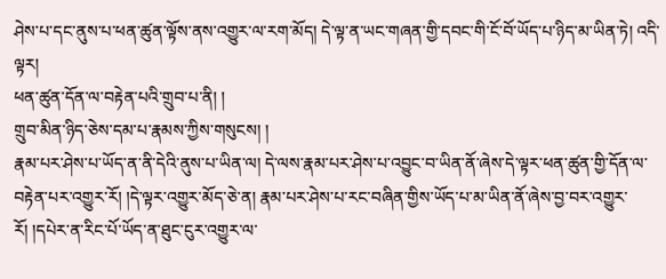ཤེས་པ་དང་ནུས་པ་ཕན་ཚུན་ལྟོས་ནས་འགྱུར་ལ་རག་མོད། དེ་ལྟ་ན་ཡང་གཞན་གྱི་དབང་གི་ངོ་བོ་ཡོད་པ་ཉིད་མ་ཡིན་ཏེ། འདི་ལྟར།
ཕན་ཚུན་དོན་ལ་བརྟེན་པའི་གྲུབ་པ་ནི། །
གྲུབ་མིན་ཉིད་ཅེས་དམ་པ་རྣམས་ཀྱིས་གསུངས། །
རྣམ་པར་ཤེས་པ་ཡོད་ན་ནི་དེའི་ནུས་པ་ཡིན་ལ། དེ་ལས་རྣམ་པར་ཤེས་པ་འབྱུང་བ་ཡིན་ནོ་ཞེས་དེ་ལྟར་ཕན་ཚུན་གྱི་དོན་ལ་བརྟེན་པར་འགྱུར་རོ། །དེ་ལྟར་འགྱུར་མོད་ཅེ་ན། རྣམ་པར་ཤེས་པ་རང་བཞིན་གྱིས་ཡོད་པ་མ་ཡིན་ནོ་ཞེས་བྱ་བར་འགྱུར་རོ། །དཔེར་ན་རིང་པོ་ཡོད་ན་ཐུང་ངུར་འགྱུར་ལ་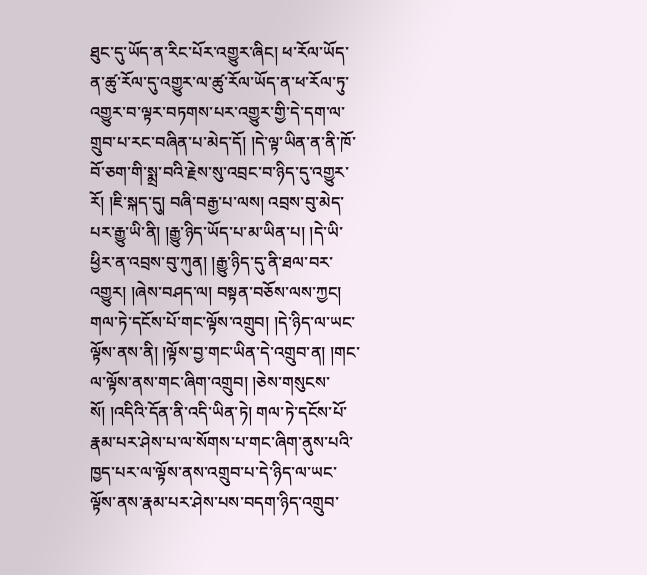ཐུང་དུ་ཡོད་ན་རིང་པོར་འགྱུར་ཞིང། ཕ་རོལ་ཡོད་ན་ཚུ་རོལ་དུ་འགྱུར་ལ་ཚུ་རོལ་ཡོད་ན་ཕ་རོལ་ཏུ་འགྱུར་བ་ལྟར་བཏགས་པར་འགྱུར་གྱི་དེ་དག་ལ་གྲུབ་པ་རང་བཞིན་པ་མེད་དོ། །དེ་ལྟ་ཡིན་ན་ནི་ཁོ་བོ་ཅག་གི་སྨྲ་བའི་རྗེས་སུ་འབྲང་བ་ཉིད་དུ་འགྱུར་རོ། །ཇི་སྐད་དུ། བཞི་བརྒྱ་པ་ལས། འབྲས་བུ་མེད་པར་རྒྱུ་ཡི་ནི། །རྒྱུ་ཉིད་ཡོད་པ་མ་ཡིན་པ། །དེ་ཡི་ཕྱིར་ན་འབྲས་བུ་ཀུན། །རྒྱུ་ཉིད་དུ་ནི་ཐལ་བར་འགྱུར། །ཞེས་བཤད་ལ། བསྟན་བཅོས་ལས་ཀྱང། གལ་ཏེ་དངོས་པོ་གང་ལྟོས་འགྲུབ། །དེ་ཉིད་ལ་ཡང་ལྟོས་ནས་ནི། །ལྟོས་བྱ་གང་ཡིན་དེ་འགྲུབ་ན། །གང་ལ་ལྟོས་ནས་གང་ཞིག་འགྲུབ། །ཅེས་གསུངས་སོ། །འདིའི་དོན་ནི་འདི་ཡིན་ཏེ། གལ་ཏེ་དངོས་པོ་རྣམ་པར་ཤེས་པ་ལ་སོགས་པ་གང་ཞིག་ནུས་པའི་ཁྱད་པར་ལ་ལྟོས་ནས་འགྲུབ་པ་དེ་ཉིད་ལ་ཡང་ལྟོས་ནས་རྣམ་པར་ཤེས་པས་བདག་ཉིད་འགྲུབ་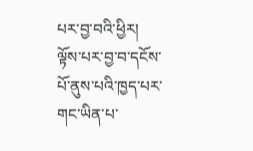པར་བྱ་བའི་ཕྱིར། ལྟོས་པར་བྱ་བ་དངོས་པོ་ནུས་པའི་ཁྱད་པར་གང་ཡིན་པ་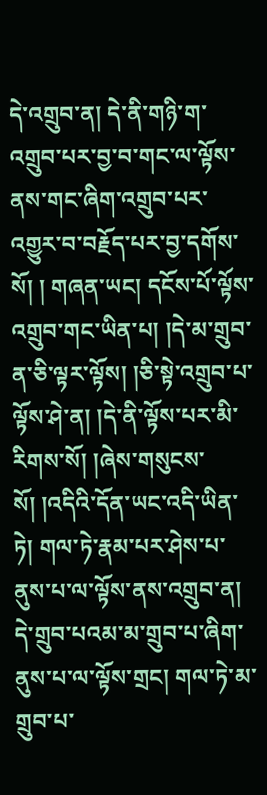དེ་འགྲུབ་ན། དེ་ནི་གཉི་ག་འགྲུབ་པར་བྱ་བ་གང་ལ་ལྟོས་ནས་གང་ཞིག་འགྲུབ་པར་འགྱུར་བ་བརྗོད་པར་བྱ་དགོས་སོ། ། གཞན་ཡང། དངོས་པོ་ལྟོས་འགྲུབ་གང་ཡིན་པ། །དེ་མ་གྲུབ་ན་ཅི་ལྟར་ལྟོས། །ཅི་སྟེ་འགྲུབ་པ་ལྟོས་ཤེ་ན། །དེ་ནི་ལྟོས་པར་མི་རིགས་སོ། །ཞེས་གསུངས་སོ། །འདིའི་དོན་ཡང་འདི་ཡིན་ཏེ། གལ་ཏེ་རྣམ་པར་ཤེས་པ་ནུས་པ་ལ་ལྟོས་ནས་འགྲུབ་ན། དེ་གྲུབ་པའམ་མ་གྲུབ་པ་ཞིག་ནུས་པ་ལ་ལྟོས་གྲང། གལ་ཏེ་མ་གྲུབ་པ་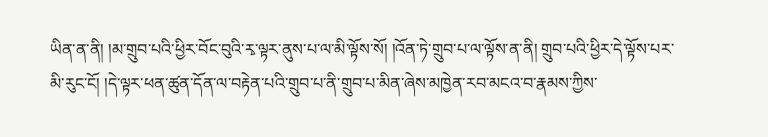ཡིན་ན་ནི། །མ་གྲུབ་པའི་ཕྱིར་བོང་བུའི་རྭ་ལྟར་ནུས་པ་ལ་མི་ལྟོས་སོ། །འོན་ཏེ་གྲུབ་པ་ལ་ལྟོས་ན་ནི། གྲུབ་པའི་ཕྱིར་དེ་ལྟོས་པར་མི་རུང་ངོ། །དེ་ལྟར་ཕན་ཚུན་དོན་ལ་བརྟེན་པའི་གྲུབ་པ་ནི་གྲུབ་པ་མིན་ཞེས་མཁྱེན་རབ་མངའ་བ་རྣམས་ཀྱིས་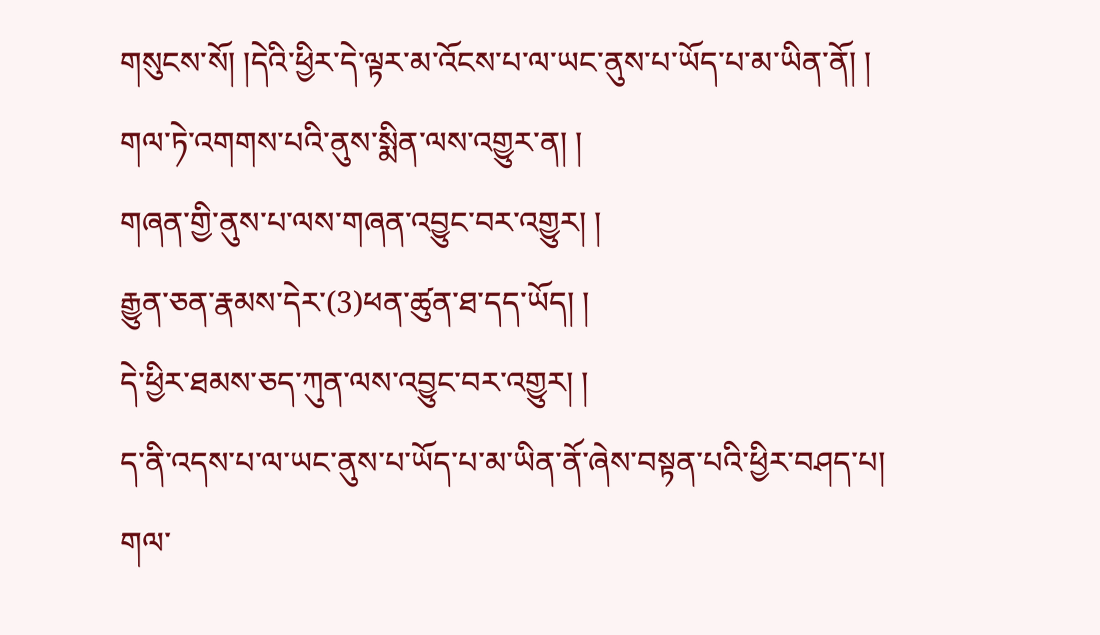གསུངས་སོ། །དེའི་ཕྱིར་དེ་ལྟར་མ་འོངས་པ་ལ་ཡང་ནུས་པ་ཡོད་པ་མ་ཡིན་ནོ། །
གལ་ཏེ་འགགས་པའི་ནུས་སྨིན་ལས་འགྱུར་ན། །
གཞན་གྱི་ནུས་པ་ལས་གཞན་འབྱུང་བར་འགྱུར། །
རྒྱུན་ཅན་རྣམས་དེར་(3)ཕན་ཚུན་ཐ་དད་ཡོད། །
དེ་ཕྱིར་ཐམས་ཅད་ཀུན་ལས་འབྱུང་བར་འགྱུར། །
ད་ནི་འདས་པ་ལ་ཡང་ནུས་པ་ཡོད་པ་མ་ཡིན་ནོ་ཞེས་བསྟན་པའི་ཕྱིར་བཤད་པ།
གལ་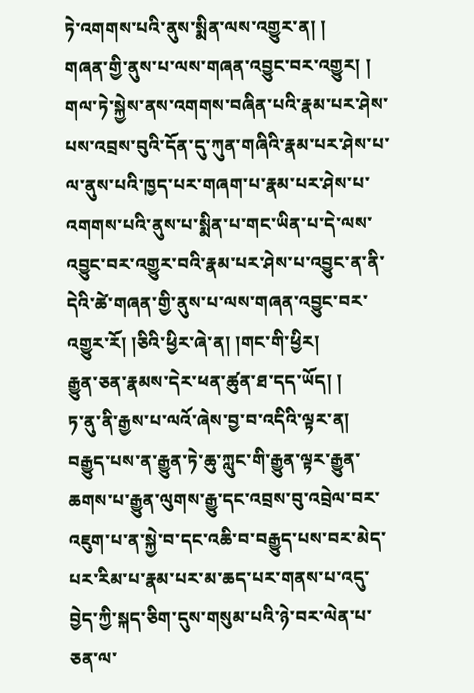ཏེ་འགགས་པའི་ནུས་སྨིན་ལས་འགྱུར་ན། །
གཞན་གྱི་ནུས་པ་ལས་གཞན་འབྱུང་བར་འགྱུར། །
གལ་ཏེ་སྐྱེས་ནས་འགགས་བཞིན་པའི་རྣམ་པར་ཤེས་པས་འབྲས་བུའི་དོན་དུ་ཀུན་གཞིའི་རྣམ་པར་ཤེས་པ་ལ་ནུས་པའི་ཁྱད་པར་གཞག་པ་རྣམ་པར་ཤེས་པ་འགགས་པའི་ནུས་པ་སྨིན་པ་གང་ཡིན་པ་དེ་ལས་འབྱུང་བར་འགྱུར་བའི་རྣམ་པར་ཤེས་པ་འབྱུང་ན་ནི་དེའི་ཚེ་གཞན་གྱི་ནུས་པ་ལས་གཞན་འབྱུང་བར་འགྱུར་རོ། །ཅིའི་ཕྱིར་ཞེ་ན། །གང་གི་ཕྱིར།
རྒྱུན་ཅན་རྣམས་དེར་ཕན་ཚུན་ཐ་དད་ཡོད། །
ཏ་ནུ་ནི་རྒྱས་པ་ལའོ་ཞེས་བྱ་བ་འདིའི་ལྟར་ན། བརྒྱུད་པས་ན་རྒྱུན་ཏེ་ཆུ་ཀླུང་གི་རྒྱུན་ལྟར་རྒྱུན་ཆགས་པ་རྒྱུན་ལུགས་རྒྱུ་དང་འབྲས་བུ་འབྲེལ་བར་འཇུག་པ་ན་སྐྱེ་བ་དང་འཆི་བ་བརྒྱུད་པས་བར་མེད་པར་རིམ་པ་རྣམ་པར་མ་ཆད་པར་གནས་པ་འདུ་བྱེད་ཀྱི་སྐད་ཅིག་དུས་གསུམ་པའི་ཉེ་བར་ལེན་པ་ཅན་ལ་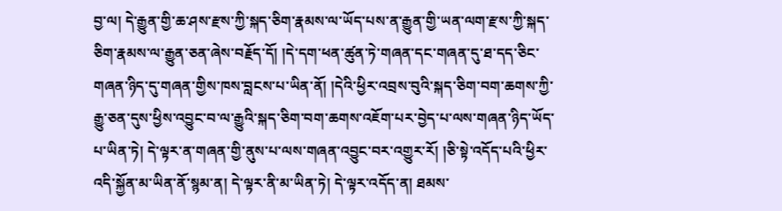བྱ་ལ། དེ་རྒྱུན་གྱི་ཆ་ཤས་རྫས་ཀྱི་སྐད་ཅིག་རྣམས་ལ་ཡོད་པས་ན་རྒྱུན་གྱི་ཡན་ལག་རྫས་ཀྱི་སྐད་ཅིག་རྣམས་ལ་རྒྱུན་ཅན་ཞེས་བརྗོད་དོ། །དེ་དག་ཕན་ཚུན་ཏེ་གཞན་དང་གཞན་དུ་ཐ་དད་ཅིང་གཞན་ཉིད་དུ་གཞན་གྱིས་ཁས་བླངས་པ་ཡིན་ནོ། །དེའི་ཕྱིར་འབྲས་བུའི་སྐད་ཅིག་བག་ཆགས་ཀྱི་རྒྱུ་ཅན་དུས་ཕྱིས་འབྱུང་བ་ལ་རྒྱུའི་སྐད་ཅིག་བག་ཆགས་འཇོག་པར་བྱེད་པ་ལས་གཞན་ཉིད་ཡོད་པ་ཡིན་ཏེ། དེ་ལྟར་ན་གཞན་གྱི་ནུས་པ་ལས་གཞན་འབྱུང་བར་འགྱུར་རོ། །ཅི་སྟེ་འདོད་པའི་ཕྱིར་འདི་སྐྱོན་མ་ཡིན་ནོ་སྙམ་ན། དེ་ལྟར་ནི་མ་ཡིན་ཏེ། དེ་ལྟར་འདོད་ན། ཐམས་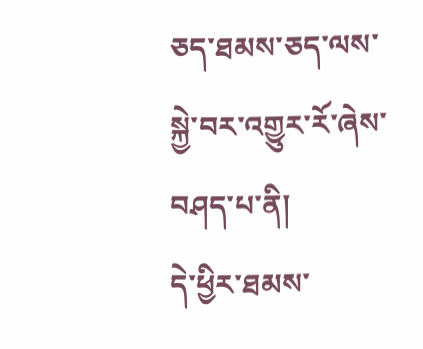ཅད་ཐམས་ཅད་ལས་སྐྱེ་བར་འགྱུར་རོ་ཞེས་བཤད་པ་ནི།
དེ་ཕྱིར་ཐམས་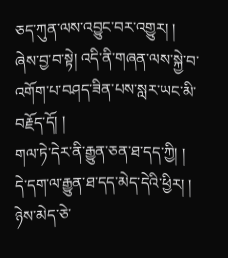ཅད་ཀུན་ལས་འབྱུང་བར་འགྱུར། །
ཞེས་བྱ་བ་སྟེ། འདི་ནི་གཞན་ལས་སྐྱེ་བ་འགོག་པ་བཤད་ཟིན་པས་སླར་ཡང་མི་བརྗོད་དོ། །
གལ་ཏེ་དེར་ནི་རྒྱུན་ཅན་ཐ་དད་ཀྱི། །
དེ་དག་ལ་རྒྱུན་ཐ་དད་མེད་དེའི་ཕྱིར། །
ཉེས་མེད་ཅེ་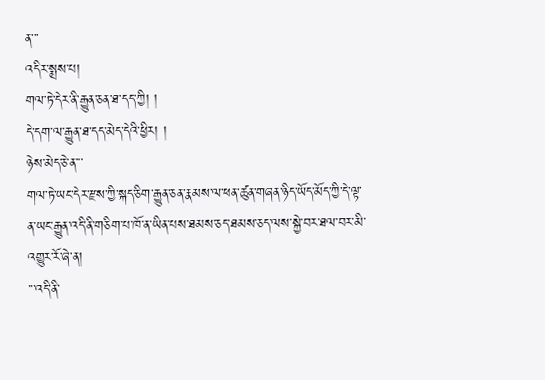ན་་་
འདིར་སྨྲས་པ།
གལ་ཏེ་དེར་ནི་རྒྱུན་ཅན་ཐ་དད་ཀྱི། །
དེ་དག་ལ་རྒྱུན་ཐ་དད་མེད་དེའི་ཕྱིར། །
ཉེས་མེད་ཅེ་ན་་་
གལ་ཏེ་ཡང་དེར་རྫས་ཀྱི་སྐད་ཅིག་རྒྱུན་ཅན་རྣམས་ལ་ཕན་ཚུན་གཞན་ཉིད་ཡོད་མོད་ཀྱི་དེ་ལྟ་ན་ཡང་རྒྱུན་འདི་ནི་གཅིག་པ་ཁོ་ན་ཡིན་པས་ཐམས་ཅད་ཐམས་ཅད་ལས་སྐྱེ་བར་ཐལ་བར་མི་འགྱུར་རོ་ཞེ་ན།
་་་འདི་ནི་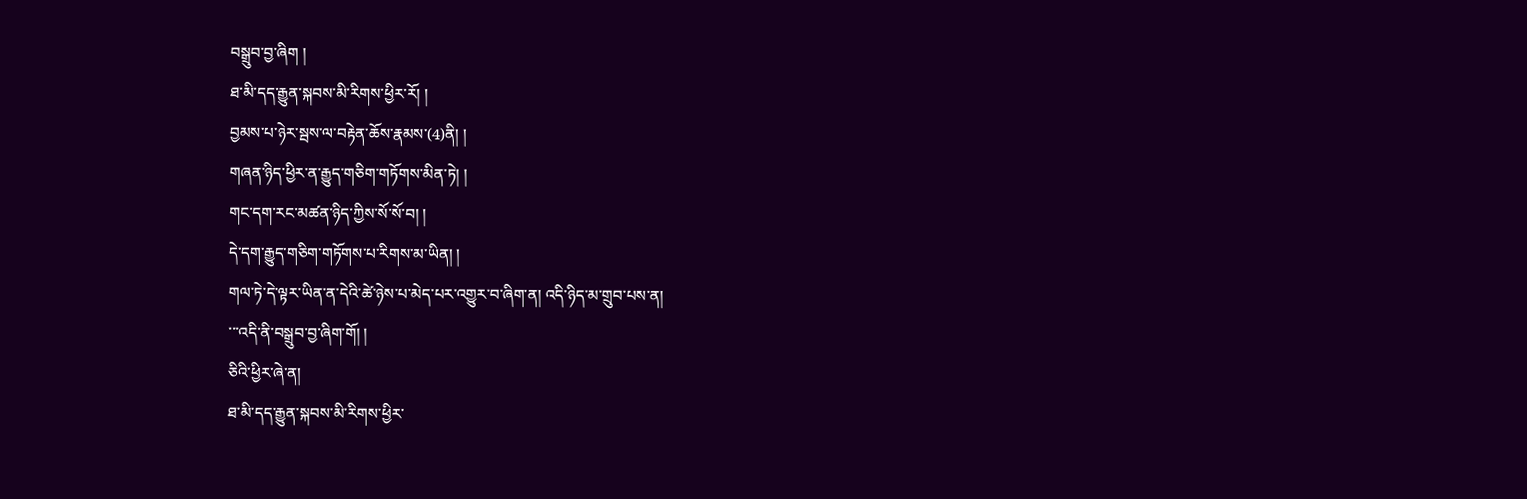བསྒྲུབ་བྱ་ཞིག །
ཐ་མི་དད་རྒྱུན་སྐབས་མི་རིགས་ཕྱིར་རོ། །
བྱམས་པ་ཉེར་སྦས་ལ་བརྟེན་ཆོས་རྣམས་(4)ནི། །
གཞན་ཉིད་ཕྱིར་ན་རྒྱུད་གཅིག་གཏོགས་མིན་ཏེ། །
གང་དག་རང་མཚན་ཉིད་ཀྱིས་སོ་སོ་བ། །
དེ་དག་རྒྱུད་གཅིག་གཏོགས་པ་རིགས་མ་ཡིན། །
གལ་ཏེ་དེ་ལྟར་ཡིན་ན་དེའི་ཚེ་ཉེས་པ་མེད་པར་འགྱུར་བ་ཞིག་ན། འདི་ཉིད་མ་གྲུབ་པས་ན།
་་་འདི་ནི་བསྒྲུབ་བྱ་ཞིག་གོ། །
ཅིའི་ཕྱིར་ཞེ་ན།
ཐ་མི་དད་རྒྱུན་སྐབས་མི་རིགས་ཕྱིར་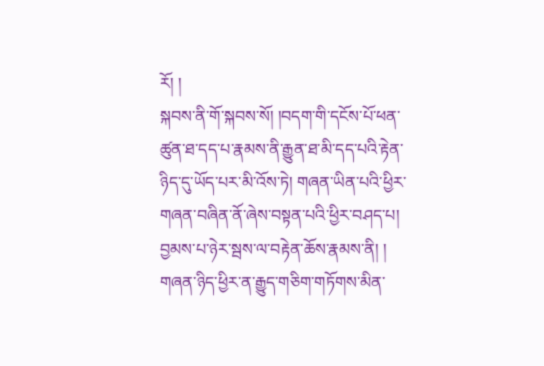རོ། །
སྐབས་ནི་གོ་སྐབས་སོ། །བདག་གི་དངོས་པོ་ཕན་ཚུན་ཐ་དད་པ་རྣམས་ནི་རྒྱུན་ཐ་མི་དད་པའི་རྟེན་ཉིད་དུ་ཡོད་པར་མི་འོས་ཏེ། གཞན་ཡིན་པའི་ཕྱིར་གཞན་བཞིན་ནོ་ཞེས་བསྟན་པའི་ཕྱིར་བཤད་པ།
བྱམས་པ་ཉེར་སྦས་ལ་བརྟེན་ཆོས་རྣམས་ནི། །
གཞན་ཉིད་ཕྱིར་ན་རྒྱུད་གཅིག་གཏོགས་མིན་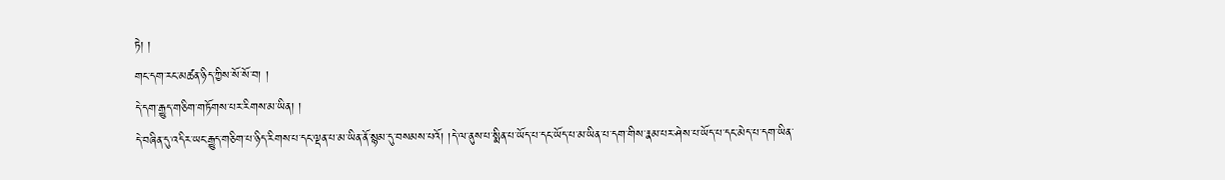ཏེ། །
གང་དག་རང་མཚན་ཉིད་ཀྱིས་སོ་སོ་བ། །
དེ་དག་རྒྱུད་གཅིག་གཏོགས་པར་རིགས་མ་ཡིན། །
དེ་བཞིན་དུ་འདིར་ཡང་རྒྱུད་གཅིག་པ་ཉིད་རིགས་པ་དང་ལྡན་པ་མ་ཡིན་ནོ་སྙམ་དུ་བསམས་པའོ། །དེ་ལ་ནུས་པ་སྨིན་པ་ཡོད་པ་དང་ཡོད་པ་མ་ཡིན་པ་དག་གིས་རྣམ་པར་ཤེས་པ་ཡོད་པ་དང་མེད་པ་དག་ཡིན་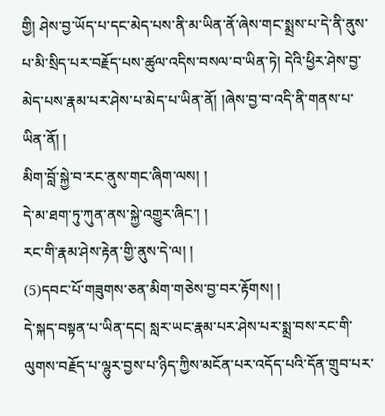གྱི། ཤེས་བྱ་ཡོད་པ་དང་མེད་པས་ནི་མ་ཡིན་ནོ་ཞེས་གང་སྨྲས་པ་དེ་ནི་ནུས་པ་མི་སྲིད་པར་བརྗོད་པས་ཚུལ་འདིས་བསལ་བ་ཡིན་ཏེ། དེའི་ཕྱིར་ཤེས་བྱ་མེད་པས་རྣམ་པར་ཤེས་པ་མེད་པ་ཡིན་ནོ། །ཞེས་བྱ་བ་འདི་ནི་གནས་པ་ཡིན་ནོ། །
མིག་བློ་སྐྱེ་བ་རང་ནུས་གང་ཞིག་ལས། །
དེ་མ་ཐག་ཏུ་ཀུན་ནས་སྐྱེ་འགྱུར་ཞིང་། །
རང་གི་རྣམ་ཤེས་རྟེན་གྱི་ནུས་དེ་ལ། །
(5)དབང་པོ་གཟུགས་ཅན་མིག་གཅེས་བྱ་བར་རྟོགས། །
དེ་སྐད་བསྟན་པ་ཡིན་དང། སླར་ཡང་རྣམ་པར་ཤེས་པར་སྨྲ་བས་རང་གི་ལུགས་བརྗོད་པ་ལྷུར་བྱས་པ་ཉིད་ཀྱིས་མངོན་པར་འདོད་པའི་དོན་གྲུབ་པར་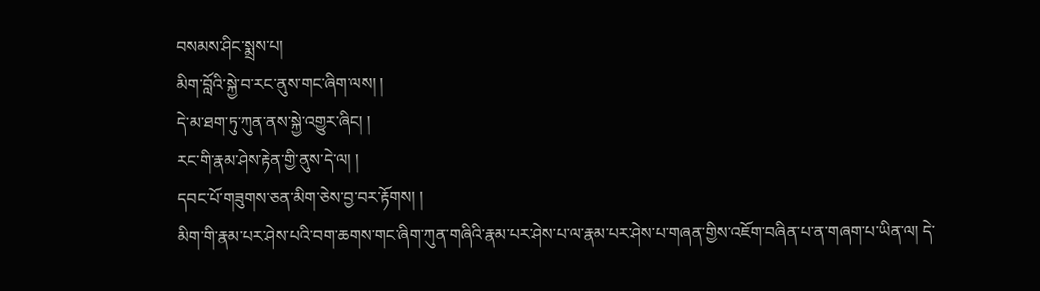བསམས་ཤིང་སྨྲས་པ།
མིག་བློའི་སྐྱེ་བ་རང་ནུས་གང་ཞིག་ལས། །
དེ་མ་ཐག་ཏུ་ཀུན་ནས་སྐྱེ་འགྱུར་ཞིང། །
རང་གི་རྣམ་ཤེས་རྟེན་གྱི་ནུས་དེ་ལ། །
དབང་པོ་གཟུགས་ཅན་མིག་ཅེས་བྱ་བར་རྟོགས། །
མིག་གི་རྣམ་པར་ཤེས་པའི་བག་ཆགས་གང་ཞིག་ཀུན་གཞིའི་རྣམ་པར་ཤེས་པ་ལ་རྣམ་པར་ཤེས་པ་གཞན་གྱིས་འཇོག་བཞིན་པ་ན་གཞག་པ་ཡིན་ལ། དེ་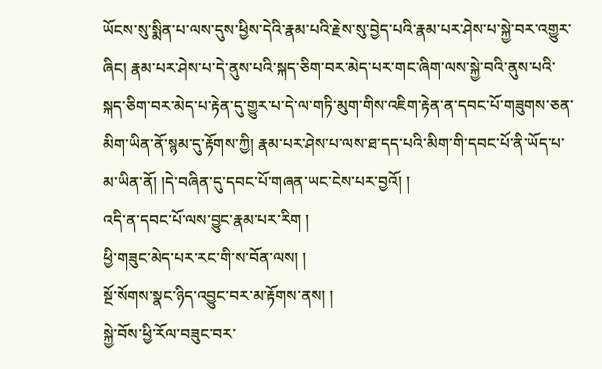ཡོངས་སུ་སྨིན་པ་ལས་དུས་ཕྱིས་དེའི་རྣམ་པའི་རྗེས་སུ་བྱེད་པའི་རྣམ་པར་ཤེས་པ་སྐྱེ་བར་འགྱུར་ཞིང། རྣམ་པར་ཤེས་པ་དེ་ནུས་པའི་སྐད་ཅིག་བར་མེད་པར་གང་ཞིག་ལས་སྐྱེ་བའི་ནུས་པའི་སྐད་ཅིག་བར་མེད་པ་རྟེན་དུ་གྱུར་པ་དེ་ལ་གཏི་མུག་གིས་འཇིག་རྟེན་ན་དབང་པོ་གཟུགས་ཅན་མིག་ཡིན་ནོ་སྙམ་དུ་རྟོགས་ཀྱི། རྣམ་པར་ཤེས་པ་ལས་ཐ་དད་པའི་མིག་གི་དབང་པོ་ནི་ཡོད་པ་མ་ཡིན་ནོ། །དེ་བཞིན་དུ་དབང་པོ་གཞན་ཡང་ངེས་པར་བྱའོ། །
འདི་ན་དབང་པོ་ལས་བྱུང་རྣམ་པར་རིག །
ཕྱི་གཟུང་མེད་པར་རང་གི་ས་བོན་ལས། །
སྔོ་སོགས་སྣང་ཉིད་འབྱུང་བར་མ་རྟོགས་ནས། །
སྐྱེ་བོས་ཕྱི་རོལ་བཟུང་བར་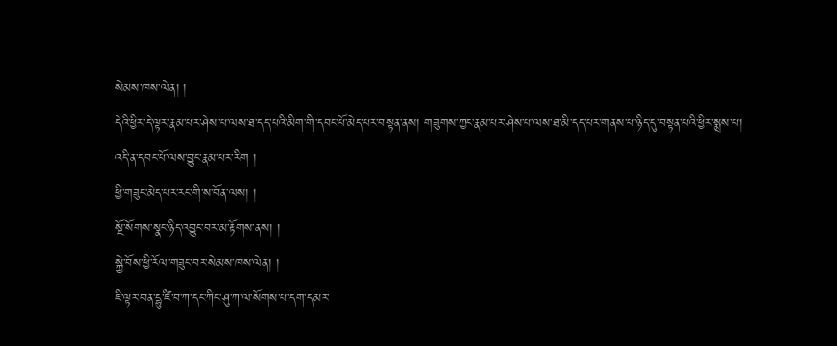སེམས་ཁས་ལེན། །
དེའི་ཕྱིར་དེ་ལྟར་རྣམ་པར་ཤེས་པ་ལས་ཐ་དད་པའི་མིག་གི་དབང་པོ་མེད་པར་བསྟན་ནས། གཟུགས་ཀྱང་རྣམ་པར་ཤེས་པ་ལས་ཐ་མི་དད་པར་གནས་པ་ཉིད་དུ་བསྟན་པའི་ཕྱིར་སྨྲས་པ།
འདི་ན་དབང་པོ་ལས་བྱུང་རྣམ་པར་རིག །
ཕྱི་གཟུང་མེད་པར་རང་གི་ས་བོན་ལས། །
སྔོ་སོགས་སྣང་ཉིད་འབྱུང་བར་མ་རྟོགས་ནས། །
སྐྱེ་བོས་ཕྱི་རོལ་གཟུང་བར་སེམས་ཁས་ལེན། །
ཇི་ལྟར་བན་དྷུ་ཛི་བ་ཀ་དང་ཀིང་ཤུ་ཀ་ལ་སོགས་པ་དག་དམར་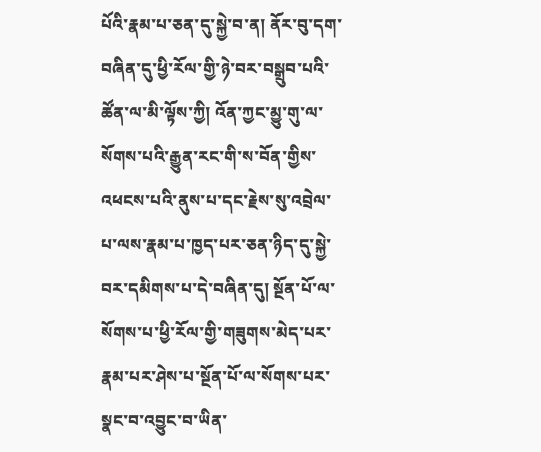པོའི་རྣམ་པ་ཅན་དུ་སྐྱེ་བ་ན། ནོར་བུ་དག་བཞིན་དུ་ཕྱི་རོལ་གྱི་ཉེ་བར་བསྒྲུབ་པའི་ཚོན་ལ་མི་ལྟོས་ཀྱི། འོན་ཀྱང་མྱུ་གུ་ལ་སོགས་པའི་རྒྱུན་རང་གི་ས་བོན་གྱིས་འཕངས་པའི་ནུས་པ་དང་རྗེས་སུ་འབྲེལ་པ་ལས་རྣམ་པ་ཁྱད་པར་ཅན་ཉིད་དུ་སྐྱེ་བར་དམིགས་པ་དེ་བཞིན་དུ། སྔོན་པོ་ལ་སོགས་པ་ཕྱི་རོལ་གྱི་གཟུགས་མེད་པར་རྣམ་པར་ཤེས་པ་སྔོན་པོ་ལ་སོགས་པར་སྣང་བ་འབྱུང་བ་ཡིན་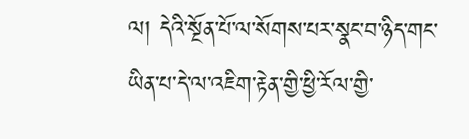ལ། དེའི་སྔོན་པོ་ལ་སོགས་པར་སྣང་བ་ཉིད་གང་ཡིན་པ་དེ་ལ་འཇིག་རྟེན་གྱི་ཕྱི་རོལ་གྱི་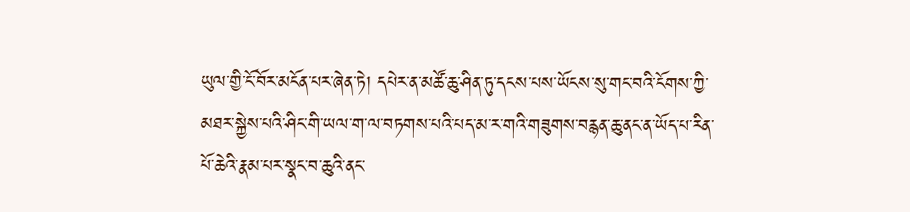ཡུལ་གྱི་ངོ་བོར་མངོན་པར་ཞེན་ཏེ། དཔེར་ན་མཚོ་ཆུ་ཤིན་ཏུ་དངས་པས་ཡོངས་སུ་གང་བའི་ངོགས་ཀྱི་མཐར་སྐྱེས་པའི་ཤིང་གི་ཡལ་ག་ལ་བཏགས་པའི་པད་མ་ར་གའི་གཟུགས་བརྙན་ཆུ་ནང་ན་ཡོད་པ་རིན་པོ་ཆེའི་རྣམ་པར་སྣང་བ་ཆུའི་ནང་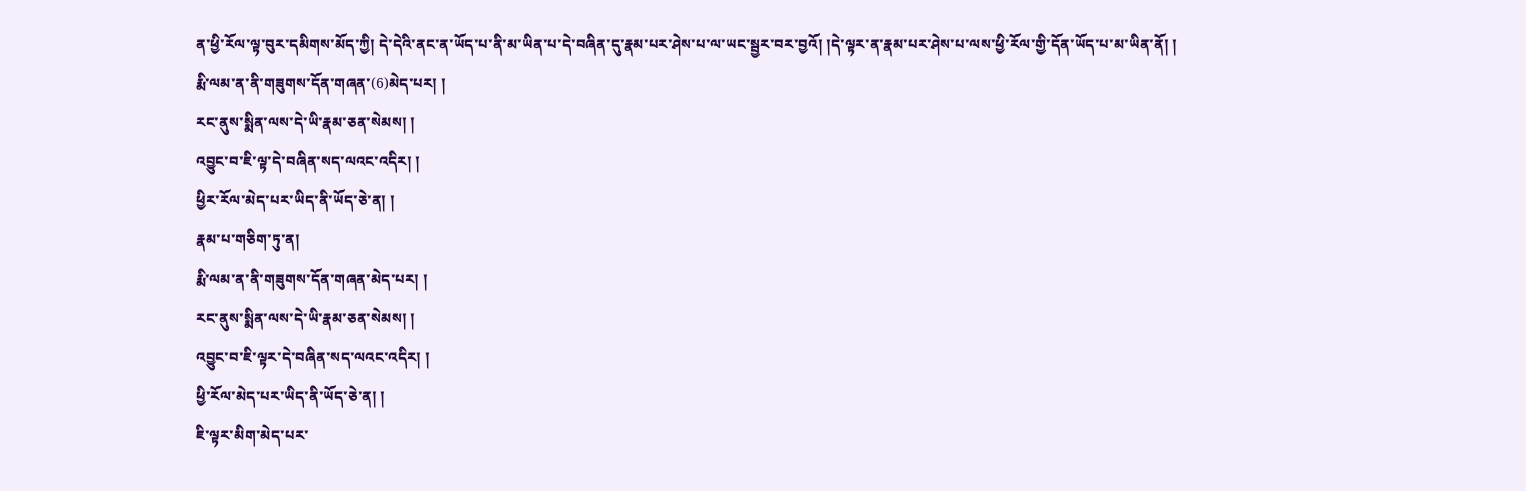ན་ཕྱི་རོལ་ལྟ་བུར་དམིགས་མོད་ཀྱི། དེ་དེའི་ནང་ན་ཡོད་པ་ནི་མ་ཡིན་པ་དེ་བཞིན་དུ་རྣམ་པར་ཤེས་པ་ལ་ཡང་སྦྱར་བར་བྱའོ། །དེ་ལྟར་ན་རྣམ་པར་ཤེས་པ་ལས་ཕྱི་རོལ་གྱི་དོན་ཡོད་པ་མ་ཡིན་ནོ། །
རྨི་ལམ་ན་ནི་གཟུགས་དོན་གཞན་(6)མེད་པར། །
རང་ནུས་སྨིན་ལས་དེ་ཡི་རྣམ་ཅན་སེམས། །
འབྱུང་བ་ཇི་ལྟ་དེ་བཞིན་སད་ལའང་འདིར། །
ཕྱིར་རོལ་མེད་པར་ཡིད་ནི་ཡོད་ཅེ་ན། །
རྣམ་པ་གཅིག་ཏུ་ན།
རྨི་ལམ་ན་ནི་གཟུགས་དོན་གཞན་མེད་པར། །
རང་ནུས་སྨིན་ལས་དེ་ཡི་རྣམ་ཅན་སེམས། །
འབྱུང་བ་ཇི་ལྟར་དེ་བཞིན་སད་ལའང་འདིར། །
ཕྱི་རོལ་མེད་པར་ཡིད་ནི་ཡོད་ཅེ་ན། །
ཇི་ལྟར་མིག་མེད་པར་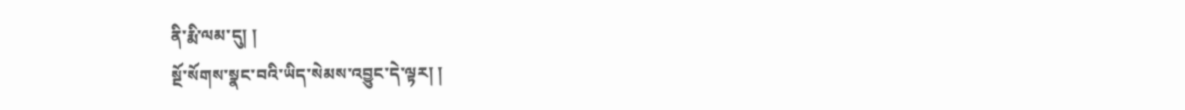ནི་རྨི་ལམ་དུ། །
སྔོ་སོགས་སྣང་བའི་ཡིད་སེམས་འབྱུང་དེ་ལྟར། །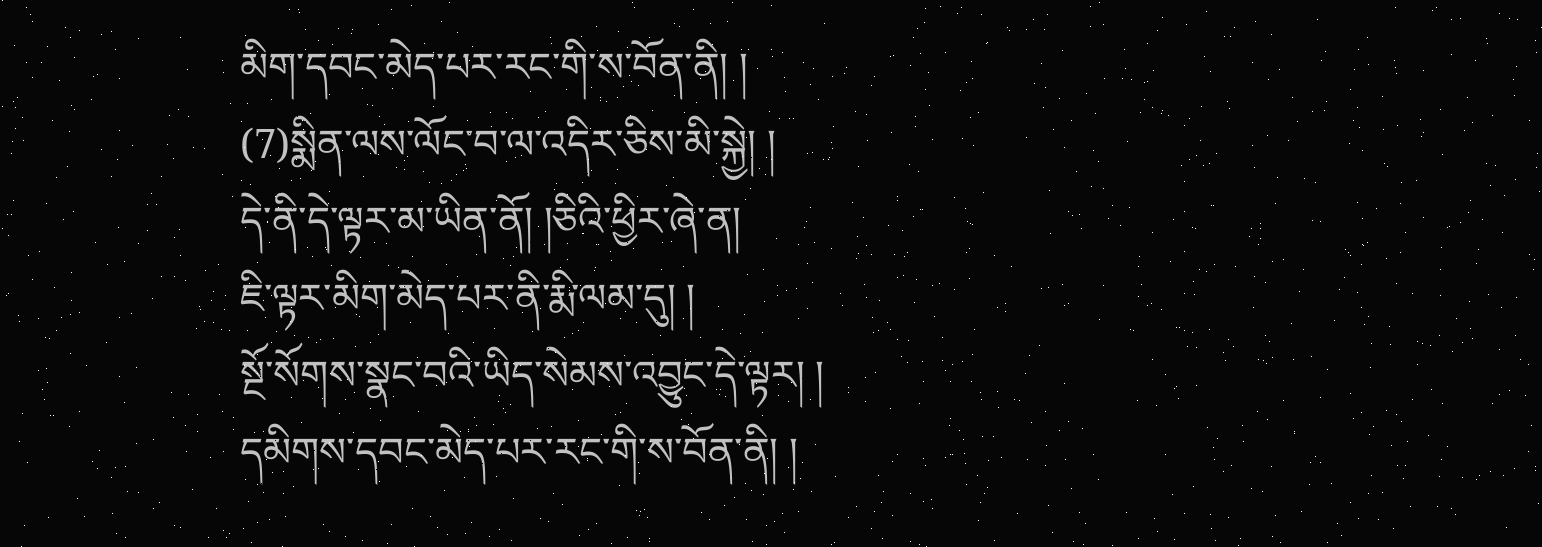མིག་དབང་མེད་པར་རང་གི་ས་བོན་ནི། །
(7)སྨིན་ལས་ལོང་བ་ལ་འདིར་ཅིས་མི་སྐྱེ། །
དེ་ནི་དེ་ལྟར་མ་ཡིན་ནོ། །ཅིའི་ཕྱིར་ཞེ་ན།
ཇི་ལྟར་མིག་མེད་པར་ནི་རྨི་ལམ་དུ། །
སྔོ་སོགས་སྣང་བའི་ཡིད་སེམས་འབྱུང་དེ་ལྟར། །
དམིགས་དབང་མེད་པར་རང་གི་ས་བོན་ནི། །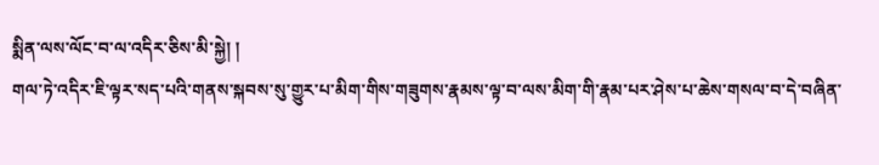སྨིན་ལས་ལོང་བ་ལ་འདིར་ཅིས་མི་སྐྱེ། །
གལ་ཏེ་འདིར་ཇི་ལྟར་སད་པའི་གནས་སྐབས་སུ་གྱུར་པ་མིག་གིས་གཟུགས་རྣམས་ལྟ་བ་ལས་མིག་གི་རྣམ་པར་ཤེས་པ་ཆེས་གསལ་བ་དེ་བཞིན་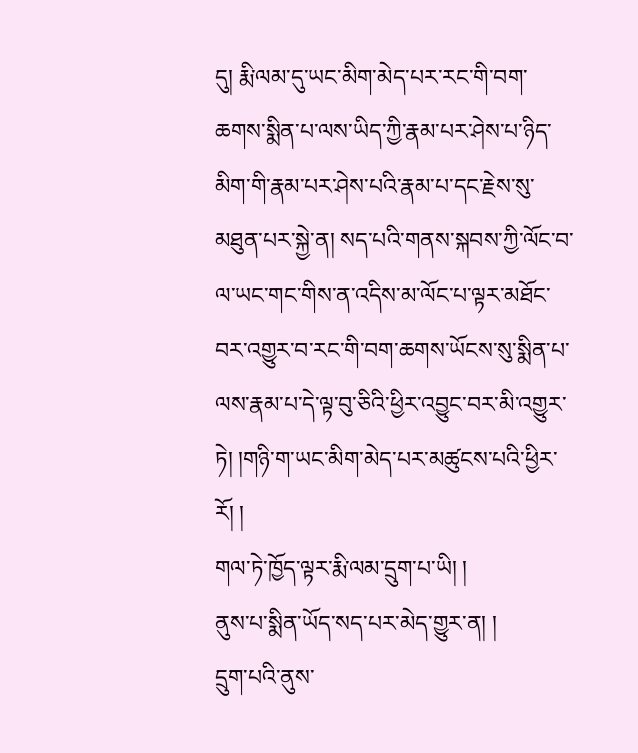དུ། རྨི་ལམ་དུ་ཡང་མིག་མེད་པར་རང་གི་བག་ཆགས་སྨིན་པ་ལས་ཡིད་ཀྱི་རྣམ་པར་ཤེས་པ་ཉིད་མིག་གི་རྣམ་པར་ཤེས་པའི་རྣམ་པ་དང་རྗེས་སུ་མཐུན་པར་སྐྱེ་ན། སད་པའི་གནས་སྐབས་ཀྱི་ལོང་བ་ལ་ཡང་གང་གིས་ན་འདིས་མ་ལོང་པ་ལྟར་མཐོང་བར་འགྱུར་བ་རང་གི་བག་ཆགས་ཡོངས་སུ་སྨིན་པ་ལས་རྣམ་པ་དེ་ལྟ་བུ་ཅིའི་ཕྱིར་འབྱུང་བར་མི་འགྱུར་ཏེ། །གཉི་ག་ཡང་མིག་མེད་པར་མཚུངས་པའི་ཕྱིར་རོ། །
གལ་ཏེ་ཁྱོད་ལྟར་རྨི་ལམ་དྲུག་པ་ཡི། །
ནུས་པ་སྨིན་ཡོད་སད་པར་མེད་གྱུར་ན། །
དྲུག་པའི་ནུས་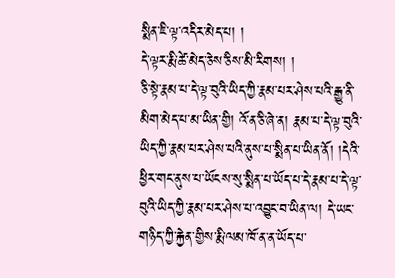སྨིན་ཇི་ལྟ་འདིར་མེད་པ། །
དེ་ལྟར་རྨི་ཚེ་མེད་ཅེས་ཅིས་མི་རིགས། །
ཅི་སྟེ་རྣམ་པ་དེ་ལྟ་བུའི་ཡིད་ཀྱི་རྣམ་པར་ཤེས་པའི་རྒྱུ་ནི་མིག་མེད་པ་མ་ཡིན་གྱི། འོ་ན་ཅི་ཞེ་ན། རྣམ་པ་དེ་ལྟ་བུའི་ཡིད་ཀྱི་རྣམ་པར་ཤེས་པའི་ནུས་པ་སྨིན་པ་ཡིན་ནོ། །དེའི་ཕྱིར་གང་ནུས་པ་ཡོངས་སུ་སྨིན་པ་ཡོད་པ་དེ་རྣམ་པ་དེ་ལྟ་བུའི་ཡིད་ཀྱི་རྣམ་པར་ཤེས་པ་འབྱུང་བ་ཡིན་ལ། དེ་ཡང་གཉིད་ཀྱི་རྐྱེན་གྱིས་རྨི་ལམ་ཁོ་ན་ན་ཡོད་པ་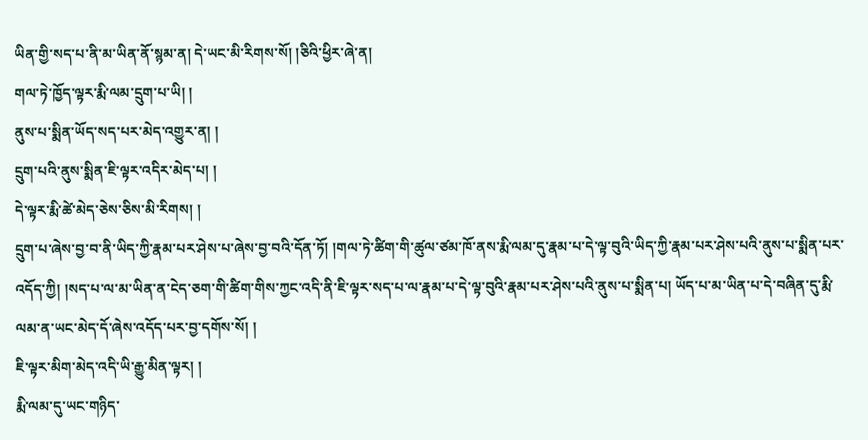ཡིན་གྱི་སད་པ་ནི་མ་ཡིན་ནོ་སྙམ་ན། དེ་ཡང་མི་རིགས་སོ། །ཅིའི་ཕྱིར་ཞེ་ན།
གལ་ཏེ་ཁྱོད་ལྟར་རྨི་ལམ་དྲུག་པ་ཡི། །
ནུས་པ་སྨིན་ཡོད་སད་པར་མེད་འགྱུར་ན། །
དྲུག་པའི་ནུས་སྨིན་ཇི་ལྟར་འདིར་མེད་པ། །
དེ་ལྟར་རྨི་ཚེ་མེད་ཅེས་ཅིས་མི་རིགས། །
དྲུག་པ་ཞེས་བྱ་བ་ནི་ཡིད་ཀྱི་རྣམ་པར་ཤེས་པ་ཞེས་བྱ་བའི་དོན་ཏོ། །གལ་ཏེ་ཚིག་གི་ཚུལ་ཙམ་ཁོ་ནས་རྨི་ལམ་དུ་རྣམ་པ་དེ་ལྟ་བུའི་ཡིད་ཀྱི་རྣམ་པར་ཤེས་པའི་ནུས་པ་སྨིན་པར་འདོད་ཀྱི། །སད་པ་ལ་མ་ཡིན་ན་ངེད་ཅག་གི་ཚིག་གིས་ཀྱང་འདི་ནི་ཇི་ལྟར་སད་པ་ལ་རྣམ་པ་དེ་ལྟ་བུའི་རྣམ་པར་ཤེས་པའི་ནུས་པ་སྨིན་པ། ཡོད་པ་མ་ཡིན་པ་དེ་བཞིན་དུ་རྨི་ལམ་ན་ཡང་མེད་དོ་ཞེས་འདོད་པར་བྱ་དགོས་སོ། །
ཇི་ལྟར་མིག་མེད་འདི་ཡི་རྒྱུ་མིན་ལྟར། །
རྨི་ལམ་དུ་ཡང་གཉིད་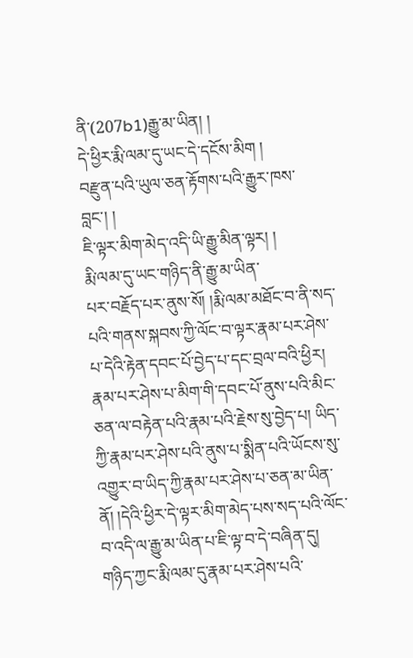ནི་(207b1)རྒྱུ་མ་ཡིན། །
དེ་ཕྱིར་རྨི་ལམ་དུ་ཡང་དེ་དངོས་མིག །
བརྫུན་པའི་ཡུལ་ཅན་རྟོགས་པའི་རྒྱུར་ཁས་བླང་། །
ཇི་ལྟར་མིག་མེད་འདི་ཡི་རྒྱུ་མིན་ལྟར། །
རྨི་ལམ་དུ་ཡང་གཉིད་ནི་རྒྱུ་མ་ཡིན་
པར་བརྗོད་པར་ནུས་སོ། །རྨི་ལམ་མཐོང་བ་ནི་སད་པའི་གནས་སྐབས་ཀྱི་ལོང་བ་ལྟར་རྣམ་པར་ཤེས་པ་དེའི་རྟེན་དབང་པོ་བྱེད་པ་དང་བྲལ་བའི་ཕྱིར། རྣམ་པར་ཤེས་པ་མིག་གི་དབང་པོ་ནུས་པའི་མིང་ཅན་ལ་བརྟེན་པའི་རྣམ་པའི་རྗེས་སུ་བྱེད་པ། ཡིད་ཀྱི་རྣམ་པར་ཤེས་པའི་ནུས་པ་སྨིན་པའི་ཡོངས་སུ་འགྱུར་བ་ཡིད་ཀྱི་རྣམ་པར་ཤེས་པ་ཅན་མ་ཡིན་ནོ། །དེའི་ཕྱིར་དེ་ལྟར་མིག་མེད་པས་སད་པའི་ལོང་བ་འདི་ལ་རྒྱུ་མ་ཡིན་པ་ཇི་ལྟ་བ་དེ་བཞིན་དུ། གཉིད་ཀྱང་རྨི་ལམ་དུ་རྣམ་པར་ཤེས་པའི་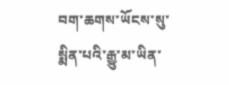བག་ཆགས་ཡོངས་སུ་སྨིན་པའི་རྒྱུ་མ་ཡིན་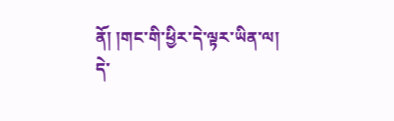ནོ། །གང་གི་ཕྱིར་དེ་ལྟར་ཡིན་ལ།
དེ་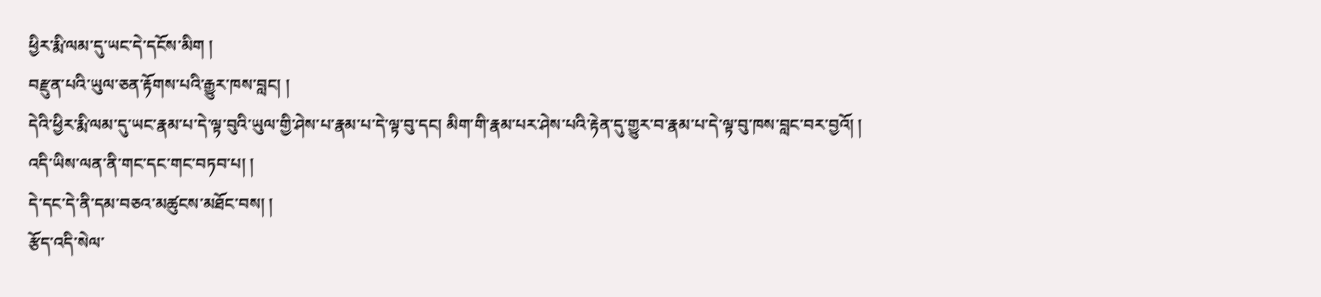ཕྱིར་རྨི་ལམ་དུ་ཡང་དེ་དངོས་མིག །
བརྫུན་པའི་ཡུལ་ཅན་རྟོགས་པའི་རྒྱུར་ཁས་བླང། །
དེའི་ཕྱིར་རྨི་ལམ་དུ་ཡང་རྣམ་པ་དེ་ལྟ་བུའི་ཡུལ་གྱི་ཤེས་པ་རྣམ་པ་དེ་ལྟ་བུ་དང། མིག་གི་རྣམ་པར་ཤེས་པའི་རྟེན་དུ་གྱུར་བ་རྣམ་པ་དེ་ལྟ་བུ་ཁས་བླང་བར་བྱའོ། །
འདི་ཡིས་ལན་ནི་གང་དང་གང་བཏབ་པ། །
དེ་དང་དེ་ནི་དམ་བཅའ་མཚུངས་མཐོང་བས། །
རྩོད་འདི་སེལ་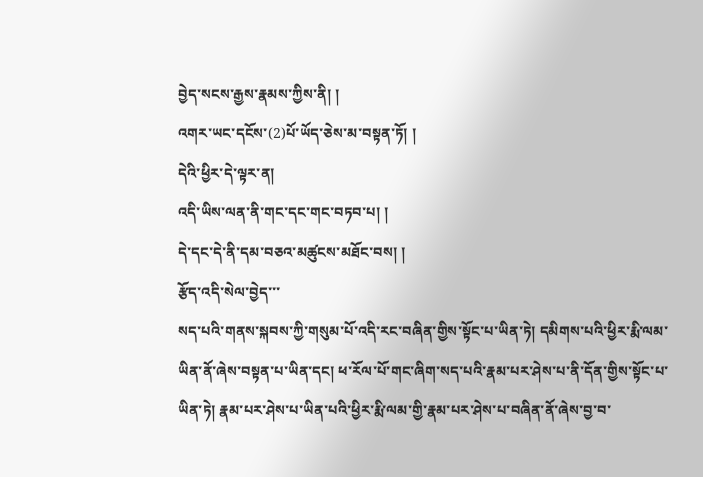བྱེད་སངས་རྒྱས་རྣམས་ཀྱིས་ནི། །
འགར་ཡང་དངོས་(2)པོ་ཡོད་ཅེས་མ་བསྟན་ཏོ། །
དེའི་ཕྱིར་དེ་ལྟར་ན།
འདི་ཡིས་ལན་ནི་གང་དང་གང་བཏབ་པ། །
དེ་དང་དེ་ནི་དམ་བཅའ་མཚུངས་མཐོང་བས། །
རྩོད་འདི་སེལ་བྱེད་་་
སད་པའི་གནས་སྐབས་ཀྱི་གསུམ་པོ་འདི་རང་བཞིན་གྱིས་སྟོང་པ་ཡིན་ཏེ། དམིགས་པའི་ཕྱིར་རྨི་ལམ་ཡིན་ནོ་ཞེས་བསྟན་པ་ཡིན་དང། ཕ་རོལ་པོ་གང་ཞིག་སད་པའི་རྣམ་པར་ཤེས་པ་ནི་དོན་གྱིས་སྟོང་པ་ཡིན་ཏེ། རྣམ་པར་ཤེས་པ་ཡིན་པའི་ཕྱིར་རྨི་ལམ་གྱི་རྣམ་པར་ཤེས་པ་བཞིན་ནོ་ཞེས་བྱ་བ་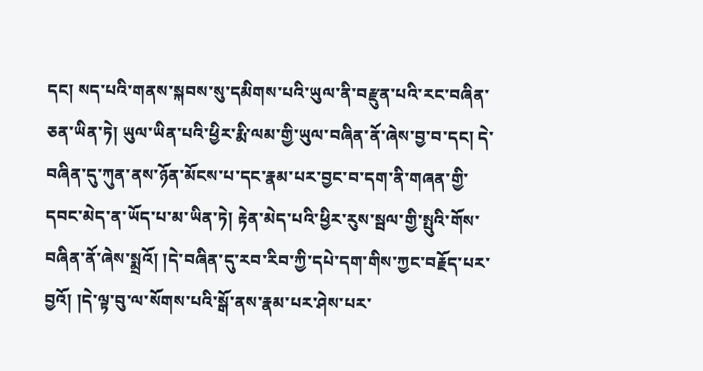དང། སད་པའི་གནས་སྐབས་སུ་དམིགས་པའི་ཡུལ་ནི་བརྫུན་པའི་རང་བཞིན་ཅན་ཡིན་ཏེ། ཡུལ་ཡིན་པའི་ཕྱིར་རྨི་ལམ་གྱི་ཡུལ་བཞིན་ནོ་ཞེས་བྱ་བ་དང། དེ་བཞིན་དུ་ཀུན་ནས་ཉོན་མོངས་པ་དང་རྣམ་པར་བྱང་བ་དག་ནི་གཞན་གྱི་དབང་མེད་ན་ཡོད་པ་མ་ཡིན་ཏེ། རྟེན་མེད་པའི་ཕྱིར་རུས་སྦལ་གྱི་སྤུའི་གོས་བཞིན་ནོ་ཞེས་སྨྲའོ། །དེ་བཞིན་དུ་རབ་རིབ་ཀྱི་དཔེ་དག་གིས་ཀྱང་བརྗོད་པར་བྱའོ། །དེ་ལྟ་བུ་ལ་སོགས་པའི་སྒོ་ནས་རྣམ་པར་ཤེས་པར་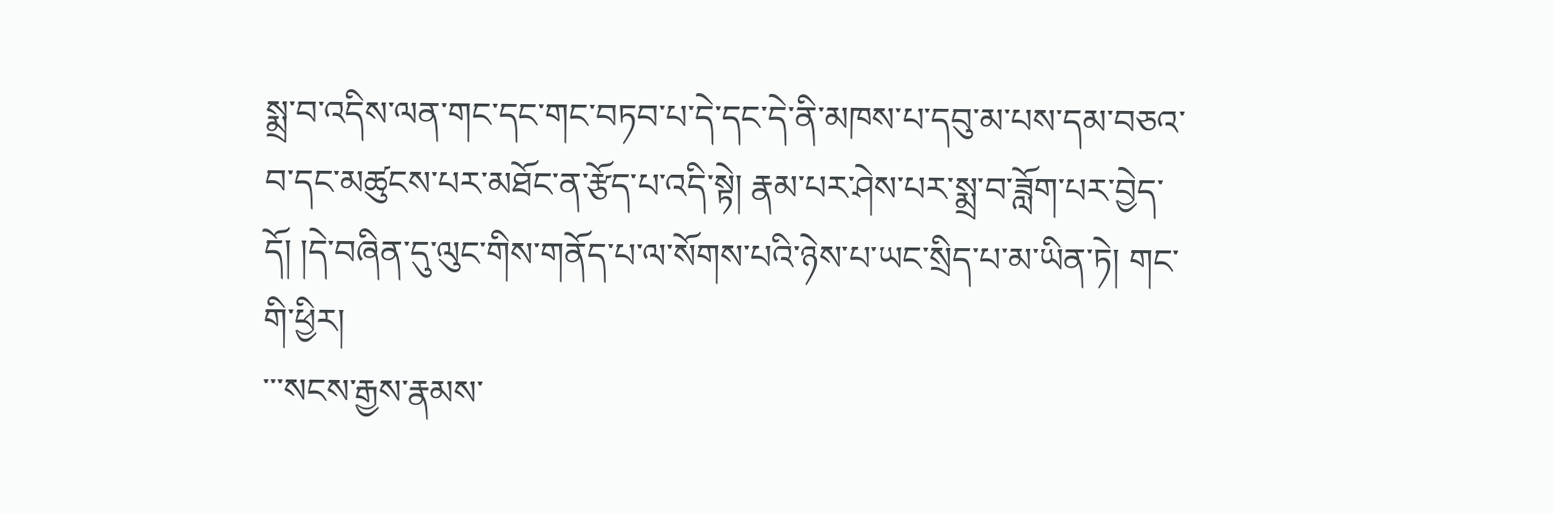སྨྲ་བ་འདིས་ལན་གང་དང་གང་བཏབ་པ་དེ་དང་དེ་ནི་མཁས་པ་དབུ་མ་པས་དམ་བཅའ་བ་དང་མཚུངས་པར་མཐོང་ན་རྩོད་པ་འདི་སྟེ། རྣམ་པར་ཤེས་པར་སྨྲ་བ་ཟློག་པར་བྱེད་དོ། །དེ་བཞིན་དུ་ལུང་གིས་གནོད་པ་ལ་སོགས་པའི་ཉེས་པ་ཡང་སྲིད་པ་མ་ཡིན་ཏེ། གང་གི་ཕྱིར།
་་་སངས་རྒྱས་རྣམས་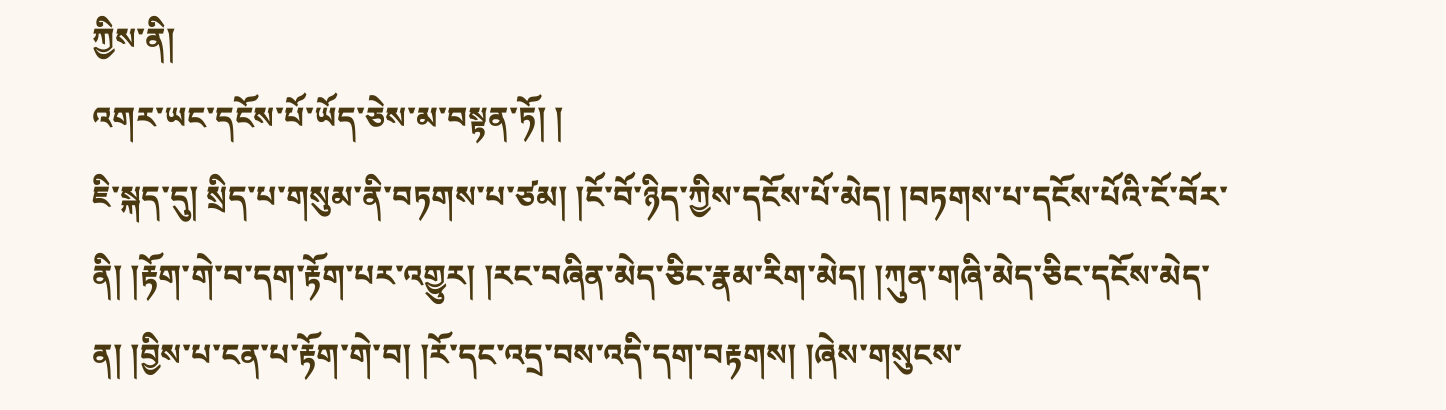ཀྱིས་ནི།
འགར་ཡང་དངོས་པོ་ཡོད་ཅེས་མ་བསྟན་ཏོ། །
ཇི་སྐད་དུ། སྲིད་པ་གསུམ་ནི་བཏགས་པ་ཙམ། །ངོ་བོ་ཉིད་ཀྱིས་དངོས་པོ་མེད། །བཏགས་པ་དངོས་པོའི་ངོ་བོར་ནི། །རྟོག་གེ་བ་དག་རྟོག་པར་འགྱུར། །རང་བཞིན་མེད་ཅིང་རྣམ་རིག་མེད། །ཀུན་གཞི་མེད་ཅིང་དངོས་མེད་ན། །བྱིས་པ་ངན་པ་རྟོག་གེ་བ། །རོ་དང་འདྲ་བས་འདི་དག་བརྟགས། །ཞེས་གསུངས་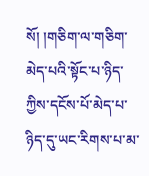སོ། །གཅིག་ལ་གཅིག་མེད་པའི་སྟོང་པ་ཉིད་ཀྱིས་དངོས་པོ་མེད་པ་ཉིད་དུ་ཡང་རིགས་པ་མ་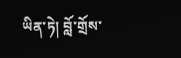ཡིན་ཏེ། བློ་གྲོས་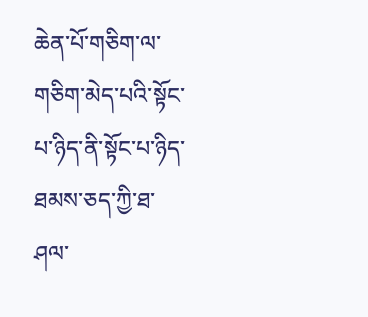ཆེན་པོ་གཅིག་ལ་གཅིག་མེད་པའི་སྟོང་པ་ཉིད་ནི་སྟོང་པ་ཉིད་ཐམས་ཅད་ཀྱི་ཐ་ཤལ་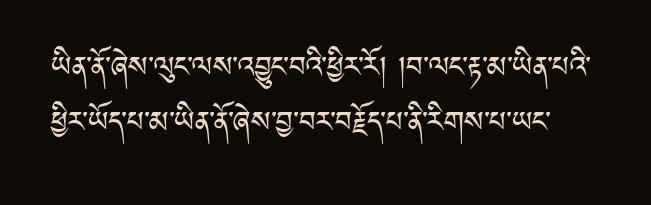ཡིན་ནོ་ཞེས་ལུང་ལས་འབྱུང་བའི་ཕྱིར་རོ། །བ་ལང་རྟ་མ་ཡིན་པའི་ཕྱིར་ཡོད་པ་མ་ཡིན་ནོ་ཞེས་བྱ་བར་བརྗོད་པ་ནི་རིགས་པ་ཡང་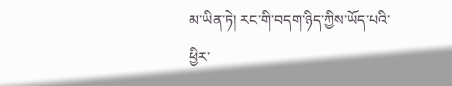མ་ཡིན་ཏེ། རང་གི་བདག་ཉིད་ཀྱིས་ཡོད་པའི་ཕྱིར་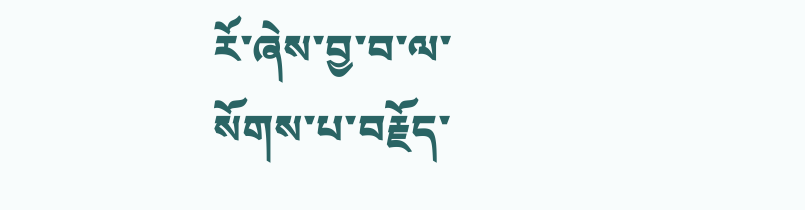རོ་ཞེས་བྱ་བ་ལ་སོགས་པ་བརྗོད་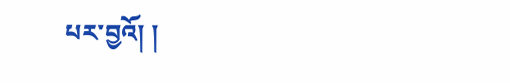པར་བྱའོ། །